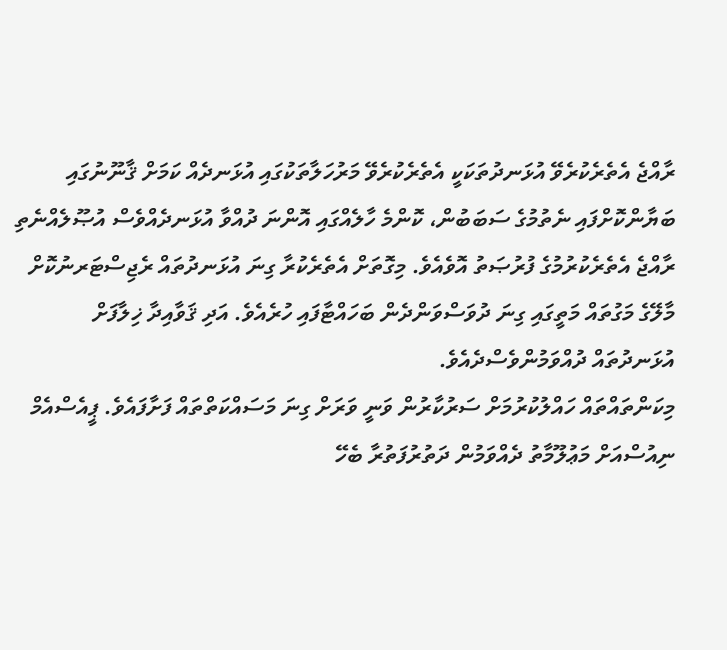ރާއްޖެ އެތެރެކުރެވޭ އުޅަނދުތަކަކީ އެތެރެކުރެވޭ މަރުހަލާތަކުގައި އުޅަނދެއް ކަމަށް ޤާނޫނުގައި ބަޔާންކޮށްފައި ނެތުމުގެ ސަބަބުން، ކޮންމެ ހާލެއްގައި އޮންނަ ދުއްވާ އުޅަނދެއްވެސް އުޞޫލެއްނެތި ރާއްޖެ އެތެރެކުރުމުގެ ފުރުޞަތު އޮވެއެވެ. މިގޮތަށް އެތެރެކުރާ ގިނަ އުޅަނދުތައް ރެޖިސްޓަރނުކޮށް މާލޭގެ މަގުތައް މަތީގައި ގިނަ ދުވަސްވަންދެން ބަހައްޓާފައި ހުރެއެވެ. އަދި ޤަވާއިދާ ޚިލާފަށް އުޅަނދުތައް ދުއްވަމުންވެސްދެއެވެ.
މިކަންތައްތައް ހައްލުކުރުމަށް ސަރުކާރުން ވަނީ ވަރަށް ގިނަ މަސައްކަތްތައް ފަށާފައެވެ. ޕީއެސްއެމް ނިއުސްއަށް މަޢުލޫމާތު ދެއްވަމުން ދަތުރުފަތުރާ ބެހޭ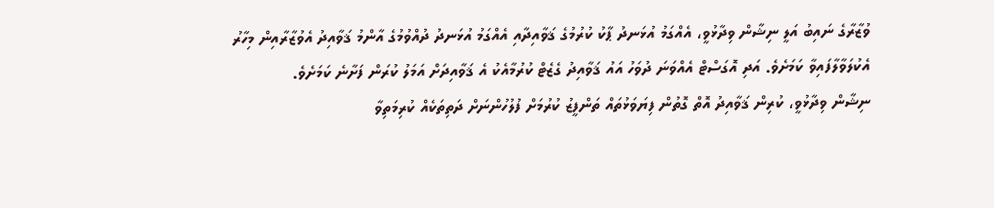ވުޒާރާގެ ނައިބު އަލީ ނިޝާން ވިދާޅުވީ، އެއްގަމު އުޅަނދު ޕާކު ކުރުމުގެ ޤަވާއިދާއި އެއްގަމު އުޅަނދު ދުއްވުމުގެ އާންމު ޤަވާއިދު އެވުޒާރާއިން މިހާރު އެކުލަވާލާފައިވާ ކަމަށެވެ. އަދި އޮގަސްޓް އެއްވަނަ ދުވަހު އައު ޤަވާއިދު ގެޒެޓް ކުރުމާއެކު އެ ޤަވާއިދަށް އަމަލު ކުރަން ފަށާނެ ކަމަށެވެ.
ނިޝާން ވިދާޅުވީ، ކުރިން ޤަވާއިދު އޮތް ގޮތުން ފިޔަވަޅުތައް ތަންފީޒު ކުރުމަށް ފުލުހުންނަށް ދަތިތަކެއް ކުރިމަތިވާ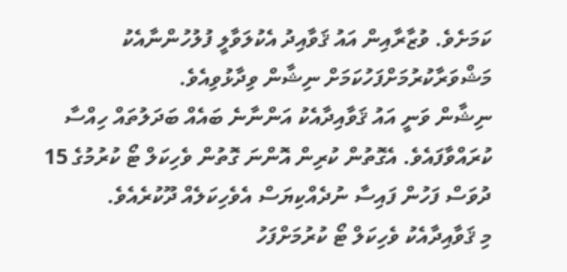ކަމަށެވެ. ވުޒާރާއިން އައު ޤަވާއިދު އެކުލަވާލީ ފުލުހުންނާއެކު މަޝްވަރާކުރުމަށްފަހުކަމަށް ނިޝާން ވިދާޅުވިއެވެ.
ނިޝާން ވަނީ އައު ޤަވާއިދާއެކު އަންނާނެ ބައެއް ބަދަލުތައް ހިއްސާ ކުރައްވާފައެވެ. އެގޮތުން ކުރިން އޮންނަ ގޮތުން ވެހިކަލް ޓޯ ކުރުމުގެ 15 ދުވަސް ފަހުން ފައިސާ ނުދެއްކިޔަސް އެވެހިކަލެއް ދޫކުރެއެވެ.
މި ޤަވާއިދާއެކު ވެހިކަލް ޓޯ ކުރުމަށްފަހު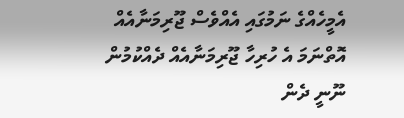އެމީހެއްގެ ނަމުގައި އެއްވެސް ޖޫރިމަނާއެއް އޮތްނަމަ އެ ހުރިހާ ޖޫރިމަނާއެއް ދެއްކުމުން ނޫނީ ދެން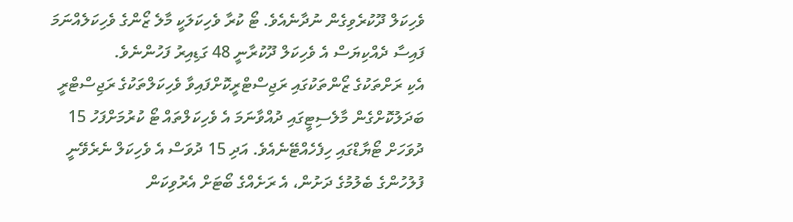ވެހިކަލް ދޫކުރެވިގެން ނުދާނެއެވެ. ޓޯ ކުރާ ވެހިކަލަކީ މާލެ ޒޯންގެ ވެހިކަލެއްނަމަ ފައިސާ ދެއްކިޔަސް އެ ވެހިކަލް ދޫކުރާނީ 48 ގަޑިއިރު ފަހުންނެވެ.
އެކި ރަށްތަކުގެ ޒޯންތަކުގައި ރަޖިސްޓްރީކޮށްފައިވާ ވެހިކަލްތަކުގެ ރަޖިސްޓްރީ ބަދަލުކޮށްގެން މާލެސިޓީގައި ދުއްވާނަމަ އެ ވެހިކަލްތައް ޓޯ ކުރުމަށްފަހު 15 ދުވަހަށް ޓޯޔާޑްގައި ހިފެހެއްޓޭނެއެވެ. އަދި 15 ދުވަސް އެ ވެހިކަލް ނެރެވޭނީ ފުލުހުންގެ ބެލުމުގެ ދަށުން، އެ ރަށެއްގެ ބޯޓަށް އެރުވިކަން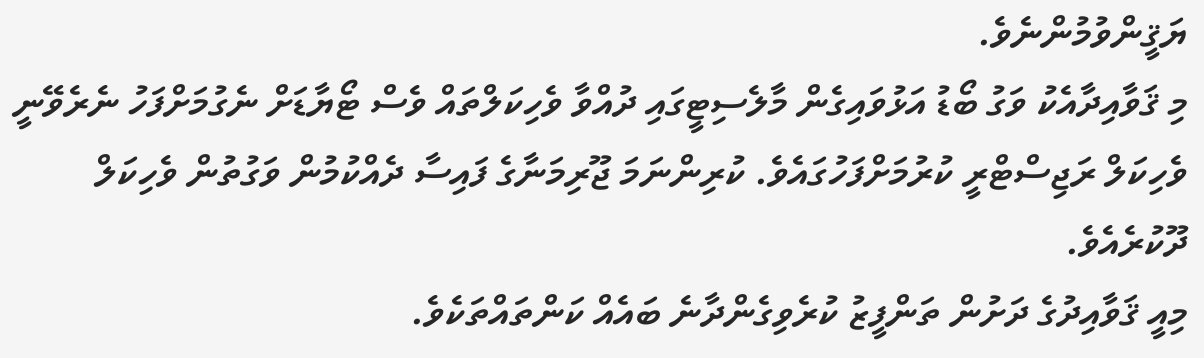ޔަޤީންވުމުންނެވެ.
މި ޤަވާއިދާއެކު ވަގު ބޯޑު އަޅުވައިގެން މާލެސިޓީގައި ދުއްވާ ވެހިކަލްތައް ވެސް ޓޯޔާޑަށް ނެގުމަށްފަހު ނެރެވޭނީ ވެހިކަލް ރަޖިސްޓްރީ ކުރުމަށްފަހުގައެވެ. ކުރިންނަމަ ޖޫރިމަނާގެ ފައިސާ ދެއްކުމުން ވަގުތުން ވެހިކަލް ދޫކުރެއެވެ.
މިއީ ޤަވާއިދުގެ ދަށުން ތަންފީޒު ކުރެވިގެންދާނެ ބައެއް ކަންތައްތަކެވެ.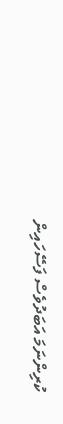ކުރިންނަމަ އަބަދުވެސް ފަސޭހައިން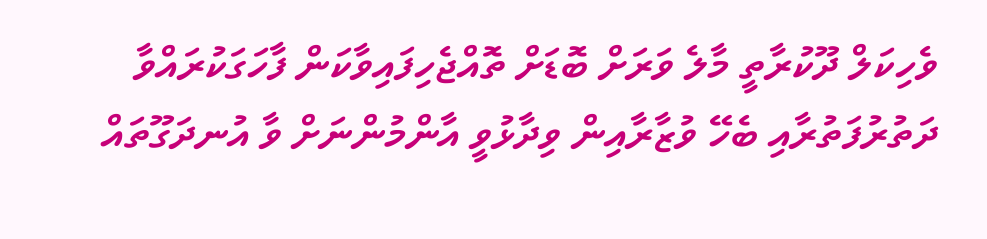ވެހިކަލް ދޫކުރާތީ މާލެ ވަރަށް ބޮޑަށް ތޮއްޖެހިފައިވާކަން ފާހަގަކުރައްވާ ދަތުރުފަތުރާއި ބެހޭ ވުޒާރާއިން ވިދާޅުވީ އާންމުންނަށް ވާ އުނދަގޫތައް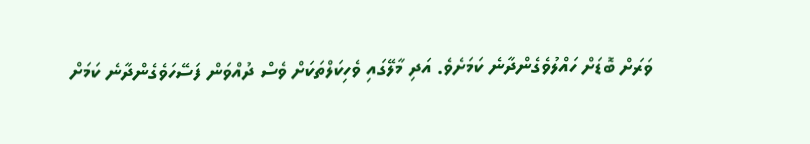ވަރަށް ބޮޑަށް ހައްލުވެގެންދާނެ ކަމަށެވެ. އަދި މާލޭގައި ވެހިކަލްތަކަށް ވެސް ދުއްވަން ފަސޭހަވެގެންދާނެ ކަމަށް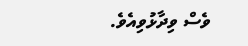ވެސް ވިދާޅުވިއެވެ.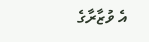އެ ވުޒާރާގެ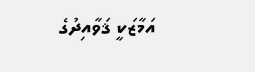އަމާޒަކީ ޤަވާއިދުގެ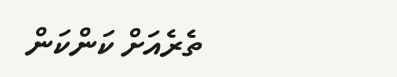ތެރެއަށް ކަންކަން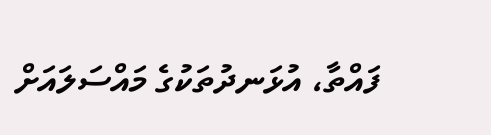ފައްތާ، އުޅަނދުތަކުގެ މައްސަލައަށް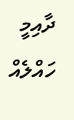ދާއިމީ ހައްލެއް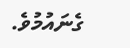ގެނައުމުވެ.